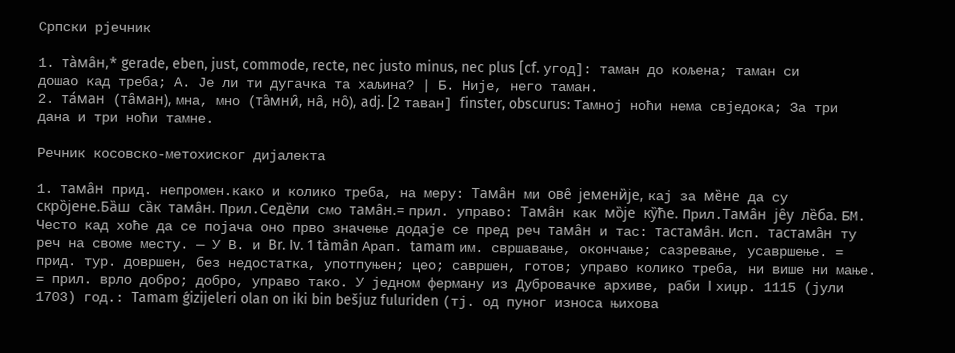Српски рјечник

1. та̀ма̑н,* gerade, eben, just, commode, recte, nec justo minus, nec plus [cf. угод]: таман до кољена; таман си дошао кад треба; А. Је ли ти дугачка та хаљина? | Б. Није, него таман.
2. та́ман (та̑ман), мна, мно (та̑мни̑, на̑, но̑), adj. [2 таван] finster, obscurus: Тамној ноћи нема свједока; За три дана и три ноћи тамне.

Речник косовско-метохиског дијалекта

1. тама̑н прид. непромен.како и колико треба, на меру: Тама̑н ми ове̑ јемени̏је, кај за ме̏не да су скро̏јене.Ба̏ш са̏к тама̑н. Прил.Седе̏ли смо тама̑н.= прил. управо: Тама̑н как мо̏је ку̏ће. Прил.Тама̑н је̑у ле̏ба. БМ. Често кад хоће да се појача оно прво значење додаје се пред реч тама̑н и тас: тастама̑н. Исп. тастама̑н ту реч на своме месту. — У В. и Br. Iv. 1 tàmȃn Арап. tamam им. свршавање, окончање; сазревање, усавршење. = прид. тур. довршен, без недостатка, употпуњен; цео; савршен, готов; управо колико треба, ни више ни мање. = прил. врло добро; добро, управо тако. У једном ферману из Дубровачке архиве, раби I хиџр. 1115 (јули 1703) год.: Tamam ǵizijeleri olan on iki bin bešjuz fuluriden (тј. од пуног износа њихова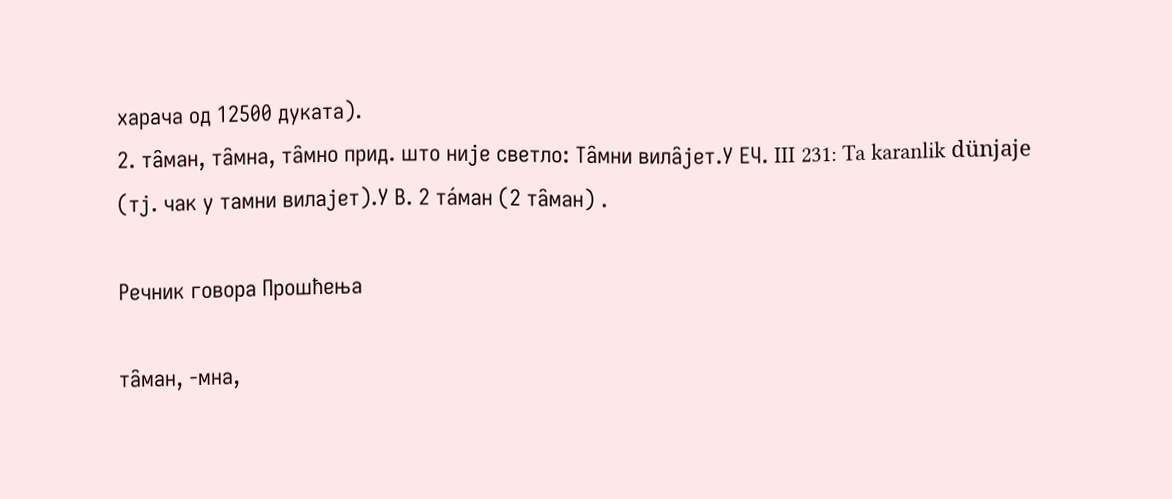харача од 12500 дуката).
2. та̑ман, та̑мна, та̑мно прид. што није светло: Та̑мни вила̑јет.У ЕЧ. III 231: Ta karanlik dünjaje (тј. чак у тамни вилајет).У В. 2 та́ман (2 та̑ман) .

Речник говора Прошћења

та̑ман, -мна,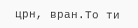црн, вран.То ти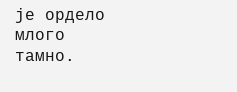је ордело млого тамно.